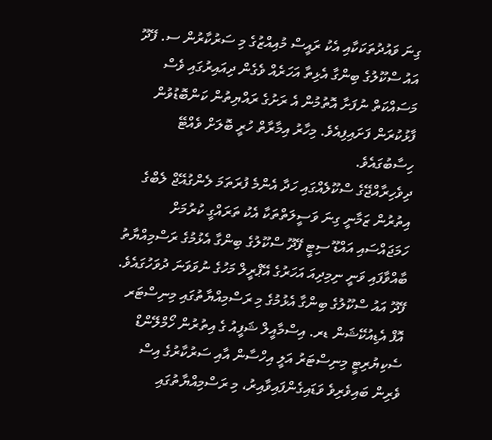ގިނަ ވައުދުތަކަކާއި އެކު ރައީސް މުއިއްޒުގެ މި ސަރުކާރުން ސ. ފޭދޫ އައު ސްކޫލުގެ ބިންގާ އެޅިތާ އަހަރެއް ވެގެން ދިއައިރުގައި ވެސް މަސައްކަތް ނުފަށާ އޮތުމުން އެ ރަށުގެ ރައްޔިތުން ކަންބޮޑުވުން ފާޅުކުރަން ފަށައިފިއެވެ. މިހާރު އިމާރާތް ހުރީ ބޮލަށް ވެއްޓޭ ހިސާބުގައެވެ.
ދިވެހިރާއްޖޭގެ ސްކޫލެއްގައި ހަދާ އެންމެ ފުރަތަމަ ލެންގުއޭޖް ލެބްގެ އިތުރުން ޒަމާނީ ގިނަ ވަސީލަތްތަކާ އެކު ތަރައްގީ ކުރުމަށް ހަމަޖައްސައި އައްޑޫ ސިޓީ ފޭދޫ ސްކޫލުގެ ބިންގާ އެޅުމުގެ ރަސްމިއްޔާތު ބާއްވާފައި ވަނީ ނިމިދިއަ އަހަރުގެ އޭޕްރީލް މަހުގެ ނުވަވަނަ ދުވަހުގައެވެ.
ފޭދޫ އައު ސްކޫލުގެ ބިންގާ އެޅުމުގެ މި ރަސްމިއްޔާތުގައި މިނިސްޓަރ އޮފް އެޑިއުކޭޝަން ޑރ. އިސްމާއީލް ޝަފީއު ގެ އިތުރުން ހޯމްލޭންޑް ސެކިޔުރިޓީ މިނިސްޓަރު އަލީ އިހްސާން އާއި ސަރުކާރުގެ އިސް ވެރިން ބައިވެރިވެ ވަޑައިގެންފައިވާއިރު، މި ރަސްމިއްޔާތުގައި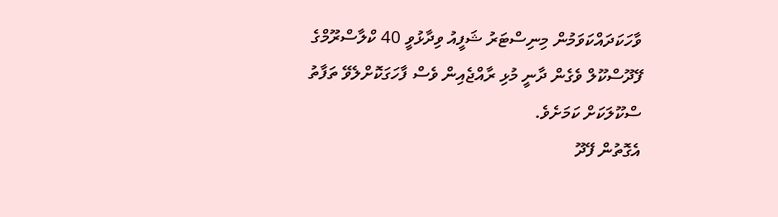ވާހަކަދައްކަވަމުން މިނިސްޓަރު ޝަފީއު ވިދާޅުވީ 40 ކްލާސްރޫމްގެ ފޭދޫސްކޫލް ވެގެން ދާނީ މުޅި ރާއްޖެއިން ވެސް ފާހަގަކޮށްލެވޭ ތަފާތު ސްކޫލަކަށް ކަމަށެވެ.
އެގޮތުން ފޭދޫ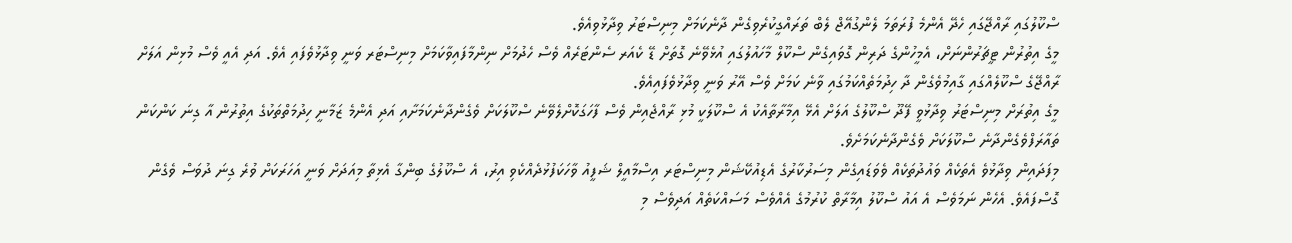ސްކޫލުގައި ރާއްޖޭގައި ހެދޭ އެންމެ ފުރަތަމަ ލެންގުއޭޖް ލެބް ތަރައްގީކުރެވިގެން ދާނެކަމަށް މިނިސްޓަރު ވިދާޅުވިއެވެ.
މީގެ އިތުރުން ޓީޗަރުންނަށް، އެމީހުންގެ ދަރިން ގޮވައިގެން ސްކޫލް މާހައުލުގައި އުޅެވޭނެ ގޮތަށް ޑޭ ކެއަރ ސެންޓަރެއް ވެސް ހެދުމަށް ނިންމާފައިވާކަމަށް މިނިސްޓަރ ވަނީ ވިދާޅުވެފައި އެވެ. އަދި އެއީ ވެސް މުޅިން އަލަށް ރާއްޖޭގެ ސްކޫލެއްގައި ގާއިމުވެގެން ދާ ހިދުމަތެއްކަމުގައި ވާނެ ކަމަށް ވެސް އޭރު ވަނީ ވިދާޅުވެފައިއެވެ.
މީގެ އިތުރަށް މިނިސްޓަރު ވިދާޅުވީ ފޭދޫ ސްކޫލުގެ އަލަށް އެޅޭ އިމާރާތާއެކު އެ ސްކޫލަކީ މުޅި ރާއްޖެއިން ވެސް ފާހަގަކޮށްލެވޭނެ ސްކޫލަކަށް ވެގެންދާނެކަމަށާއި އަދި އެންމެ ޒަމާނީ ހިދުމަތްތަކުގެ އިތުރުން އާ ގިނަ ކަންކަން ތައާރަފްވެގެންދާނެ ސްކޫލަކަށް ވެގެންދާނެކަމަށެވެ.
މިފަދައިން ވިދާޅުވެ އެތަކެއް ވައުދުތަކެއް ވެވަޑައިގެން މިސަރުކާރުގެ އެޑިއުކޭޝަން މިނިސްޓަރ އިސްމާއީލް ޝަފީއު ވާހަކަފުޅުދެއްކެވި އިރު، އެ ސްކޫލުގެ ބިންގާ އެޅިތާ މިއަދަށް ވަނީ އަހަރަކަށް ވުރެ ގިނަ ދުވަސް ވެގެން ގޮސްފައެވެ. އެހެން ނަމަވެސް އެ އައު ސްކޫލު އިމާރާތް ކުރުމުގެ އެއްވެސް މަސައްކަތެއް އަދިވެސް މި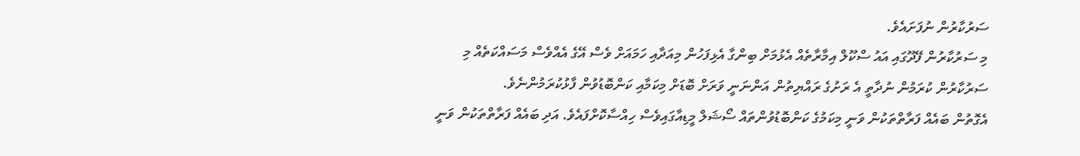ސަރުކާރުން ނުފަށައެވެ.
މި ސަރުކާރުން ފޭދޫގައި އައު ސްކޫލް އިމާރާތެއް އެޅުމަށް ބިންގާ އެޅިފަހުން މިއަދާއި ހަމައަށް ވެސް އޭގެ އެއްވެސް މަސައްކަތެއް މި ސަރުކާރުން ކުރަމުން ނުދާތީ އެ ރަށުގެ ރައްޔިތުން އަންނަނީ ވަރަށް ބޮޑަށް މިކަމާއި ކަންބޮޑުވުން ފާޅުކުރަމުންނެވެ.
އެގޮތުން ބައެއް ފަރާތްތަކުން ވަނީ މިކަމުގެ ކަންބޮޑުވުންތައް ސޯޝަލް މީޑިއާގައިވެސް ހިއްސާކޮށްފައެވެ. އަދި ބައެއް ފަރާތްތަކުން ވަނީ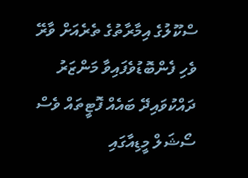ސްކޫލުގެ އިމާރާތުގެ ތެރެއަށް ވާރޭ ވެހި ފެންބޮޑުވެފައިވާ މަންޒަރު ދައްކުވައިދޭ ބައެއް ފޮޓީތައް ވެސް ސޯޝަލް މީޑިއާގައި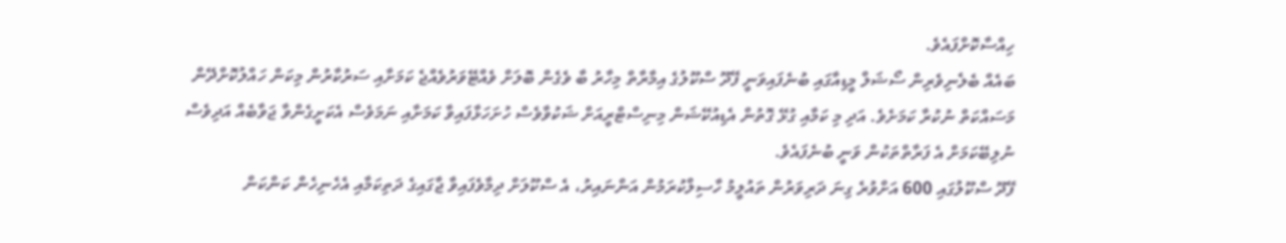ހިއްސާކޮށްފައެވެ.
ބައެއް ބެލެނިވެރިން ސޯޝަލް މީޑިއާގައި ބުނެފައިވަނީ ފޭދޫ ސްކޫލުގެ އިމާރާތް މިހާރު ބާ ވެގެން ބޮލަށް ވެއްޓޭވަރުވެއްޖެ ކަމަށާއި ސަރުކާރުން މިކަން ހައްލުކޮށްދޭން މަސައްކަތް ނުކުރާ ކަމަށެވެ. އަދި މި ކަމާއި ގުޅޭ ގޮތުން އެޑިއުކޭޝަން މިނިސްޓްރީއަށް ޝަކުވާވެސް ހުށަހަޅާފައިވާ ކަމަށާއި ނަމަވެސް އެކަށީގެންވާ ޖަވާބެއް އަދިވެސް ނުލިބޭކަމަށް އެ ފަރާތްތަކުން ވަނީ ބުނެފައެވެ.
ފޭދޫ ސްކޫލުގައި 600 އަށްވުރެ ގިނަ ދަރިވަރުން ތައުލީމު ހާސިލްކުރަމުން އަންނައިރު، އެ ސްކޫލަށް ދިމާވެފައިވާ ޖާގައިގެ ދަތިކަމާއި އެހެނިހެން ކަންކަން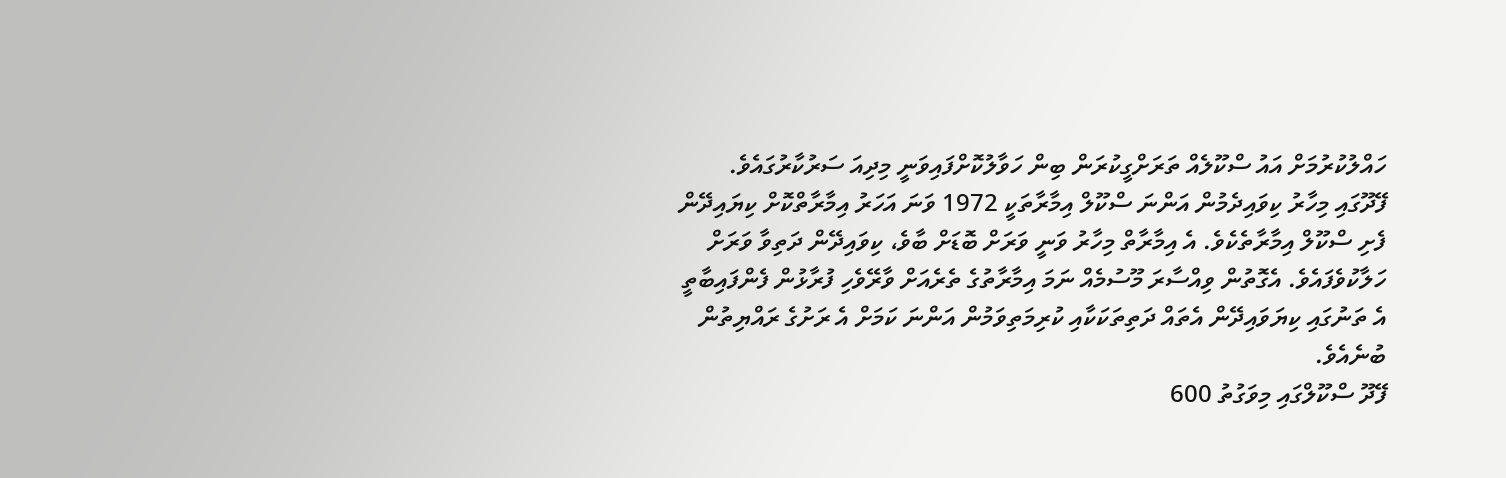ހައްލުކުރުމަށް އައު ސްކޫލެއް ތަރަށްގީކުރަން ބިން ހަވާލުކޮށްފައިވަނީ މިދިއަ ސަރުކާރުގައެވެ.
ފޭދޫގައި މިހާރު ކިވައިދެމުން އަންނަ ސްކޫލް އިމާރާތަކީ 1972 ވަނަ އަހަރު އިމާރާތްކޮށް ކިޔައިދޭން ފެށި ސްކޫލް އިމާރާތެކެވެ. އެ އިމާރާތް މިހާރު ވަނީ ވަރަށް ބޮޑަށް ބާވެ، ކިވައިދޭން ދަތިވާ ވަރަށް ހަލާކުވެފައެވެ. އެގޮތުން ވިއްސާރަ މޫސުމެއް ނަމަ އިމާރާތުގެ ތެރެއަށް ވާރޭވެހި ފުރާޅުން ފެންފައިބާތީ އެ ތަނުގައި ކިޔަވައިދޭން އެތައް ދަތިތަކަކާއި ކުރިމަތިވަމުން އަންނަ ކަމަށް އެ ރަށުގެ ރައްޔިތުން ބުނެއެވެ.
ފޭދޫ ސްކޫލްގައި މިވަގުތު 600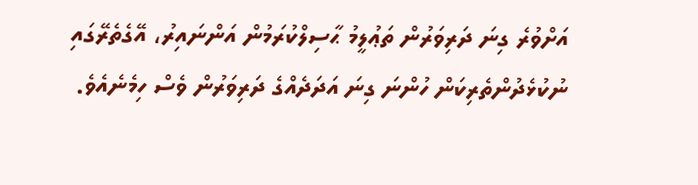އަށްވުރެ ގިނަ ދަރިވަރުން ތަޢުލީމު ޙާސިލްކުރަމުން އަންނައިރު، އޭގެތެރޭގައި ނުކުޅެދުންތެރިކަން ހުންނަ ގިނަ އަދަދެއްގެ ދަރިވަރުން ވެސް ހިމެނެއެވެ.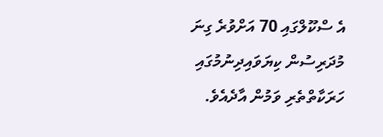އެ ސްކޫލްގައި 70 އަށްވުރެ ގިނަ މުދަރިސުން ކިޔަވައިދިނުމުގައި ހަރަކާތްތެރި ވަމުން އާދެއެވެ.